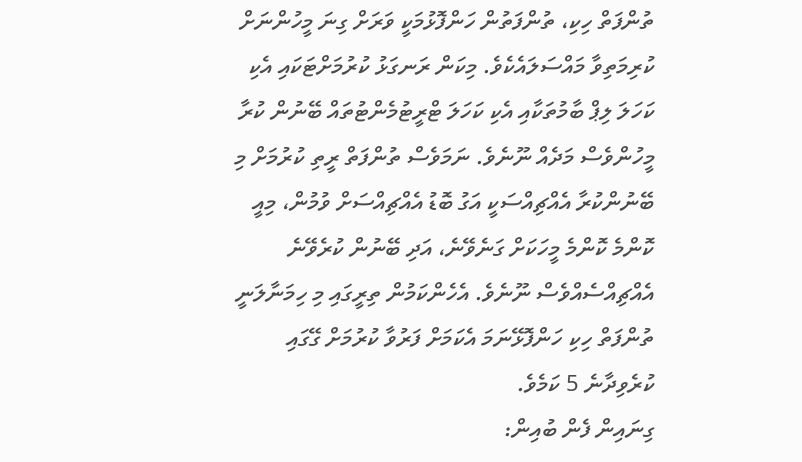ތުންފަތް ހިކި، ތުންފަތުން ހަންފޮޅުމަކީ ވަރަށް ގިނަ މީހުންނަށް ކުރިމަތިވާ މައްސަލައެކެވެ. މިކަން ރަނގަޅު ކުރުމަށްޓަކައި އެކި ކަހަލަ ލިޕް ބާމުތަކާއި އެކި ކަހަލަ ޓްރީޓުމެންޓުތައް ބޭނުން ކުރާ މީހުންވެސް މަދެއް ނޫނެވެ. ނަމަވެސް ތުންފަތް ރީތި ކުރުމަށް މި ބޭނުންކުރާ އެއްޗިއްސަކީ އަގު ބޮޑު އެއްޗިއްސަށް ވުމުން، މިއީ ކޮންމެ ކޮންމެ މީހަކަށް ގަނެވޭނެ، އަދި ބޭނުން ކުރެވޭނެ އެއްޗިއްސެއްވެސް ނޫނެވެ. އެހެންކަމުން ތިރީގައި މި ހިމަނާލަނީ ތުންފަތް ހިކި ހަންފޮޅޭނަމަ އެކަމަށް ފަރުވާ ކުރުމަށް ގޭގައި ކުރެވިދާނެ 5 ކަމެވެ.
ގިނައިން ފެން ބުއިން: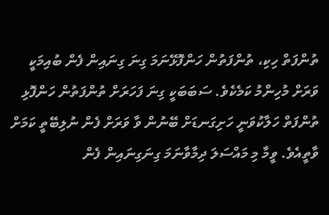ތުންފަތް ހިކި، ތުންފަތުން ހަންފޮޅޭނަމަ ގިނަ ގިނައިން ފެން ބުއިމަކީ ވަރަށް މުހިންމު ކަމެކެވެ. ސަބަބަކީ ގިނަ ފަހަރަށް ތުންފަތުން ހަންފޮޅި ތުންފަތް ހަލާކުވަނީ ހަށިގަނޑަށް ބޭނުން ވާ ވަރަށް ފެން ނުލިބޭތީ ކަމަށް ވާތީއެވެ. ވީމާ މި މައްސަލަ ދިމާވާނަމަ ގިނަގިނައިން ފެން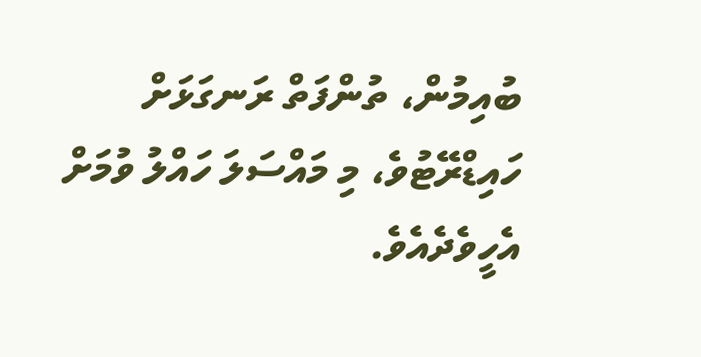ބުއިމުން، ތުންފަތް ރަނގަޅަށް ހައިޑްރޭޓުވެ، މި މައްސަލަ ހައްލު ވުމަށް އެހީވެދެއެވެ.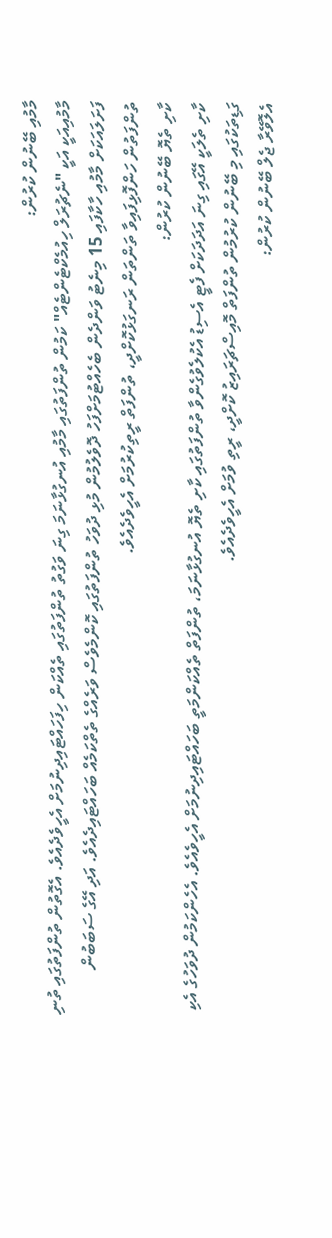މާމުއި ބޭނުން ކުރުން:
މާމުއިއަކީ އަކީ "ނެޗުރަލް ހިއުމެކްޓެންޓެއް" ކަމުން ތުންފަތުގައި މާމުއި އުނގުޅާނަމަ ގިނަ ވަގުތު ތުންފަތުގައި ތެއްކަން ހިފަހައްޓައިދިނުމަށް އެހީވެދެއެވެ. އެގޮތުން ތުންފަތުގައި ތުނި ފަށަލައަކަށް މާމުއި ހާކާފައި 15 މިނެޓު ވަންދެން ބެހެއްޓުމަށްފަހު ދޮވެލުމުން މުޅި ދުވަހު ތުންފަތުގައި ކޮންމެވެސް ވަރެއްގެ ތެތްކަމެއް ބަހައްޓައިދެއެވެ. އަދި އޭގެ ސަބަބުން ތުންފަތުން ހަންފޮޅިފައިވާ ތަންތަން ރަނގަޅުކޮށްދީ، ތުންފަތް ރީތިކުރުމަށް އެހީވެދެއެވެ.
ކާށި ތެޔޮ ބޭނުން ކުރުން:
ކާށި ތެލަކީ އޭގައި ގިނަ އަދަދަކަށް ފެޓީ އެސިޑު އެކުލެވުގެންވާ ތުންފަތުގައި ކާށި ތެޔޮ އުނގުޅާނަމަ، ތުންފަތް ތެއްކަންމަތީ ބަހައްޓައިދިނުމަށް އެހީވެއެވެ. އެހެންކަމުން ދުވަހުގެ އެކި ގަޑިތަކުގައި މި ބޭނުން ކުރުމުން ތުންފަތް މޮއިސްޗަރައިޒު ކޮށްދީ، ރީތި ވުމަށް އެހީވެދެއެވެ.
އެލޮވޭރާ ޖެލް ބޭނުން ކުރުން: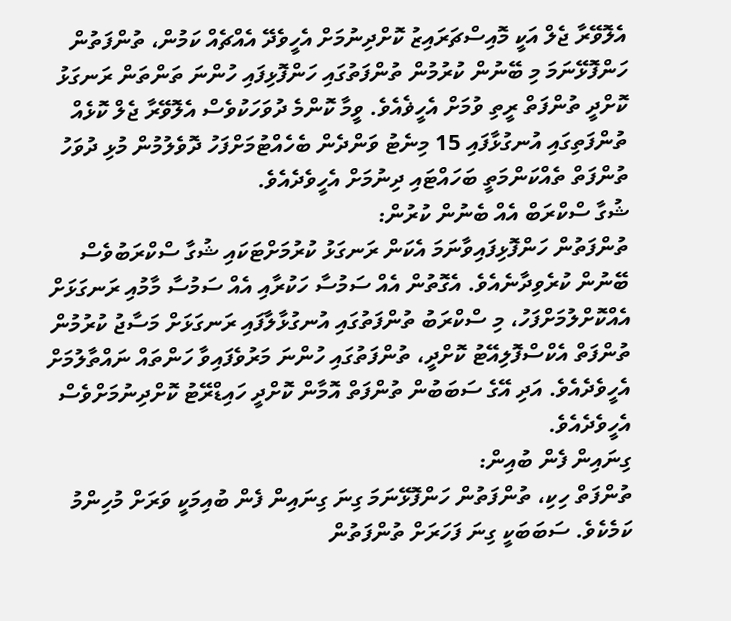އެލޮވޭރާ ޖެލް އަކީ މޮއިސްޗަރައިޒު ކޮށްދިނުމަށް އެހީވެދޭ އެއްޗެއް ކަމުން، ތުންފަތުން ހަންފޮޅޭނަމަ މި ބޭނުން ކުރުމުން ތުންފަތުގައި ހަންފޮޅިފައި ހުންނަ ތަންތަން ރަނގަޅު ކޮށްދީ ތުންފަތް ރީތި ވުމަށް އެހީޥެއެވެ. ވީމާ ކޮންމެ ދުވަހަކުވެސް އެލޮވޭރާ ޖެލް ކޮޅެއް ތުންފަތިގައި އުނގުޅާފައި 15 މިނެޓު ވަންދެން ބެހެއްޓުމަށްފަހު ދޮވެލުމުން މުޅި ދުވަހު ތުންފަތް ތެއްކަންމަތީ ބަހައްޓައި ދިނުމަށް އެހީވެދެއެވެ.
ޝުގާ ސްކްރަބް އެއް ބެނުން ކުރުން:
ތުންފަތުން ހަންފޮޅިފައިވާނަމަ އެކަން ރަނގަޅު ކުރުމަށްޓަކައި ޝުގާ ސްކްރަބުވެސް ބޭނުން ކުރެވިދާނެއެވެ. އެގޮތުން އެއް ސަމުސާ ހަކުރާއި އެއް ސަމުސާ މާމުއި ރަނގަޅަށް އެއްކޮށްލުމަށްފަހު، މި ސްކްރަބު ތުންފަތުގައި އުނގުޅާލާފައި ރަނގަޅަށް މަސާޖު ކުރުމުން ތުންފަތް އެކްސްފޮލިއޭޓު ކޮށްދީ، ތުންފަތުގައި ހުންނަ މަރުވެފައިވާ ހަންތައް ނައްތާލުމަށް އެހީވެދެއެވެ. އަދި އޭގެ ސަބަބުން ތުންފަތް އޮމާން ކޮށްދީ ހައިޑްރޭޓު ކޮށްދިނުމަށްވެސް އެހީވެދެއެވެ.
ގިނައިން ފެން ބުއިން:
ތުންފަތް ހިކި، ތުންފަތުން ހަންފޮޅޭނަމަ ގިނަ ގިނައިން ފެން ބުއިމަކީ ވަރަށް މުހިންމު ކަމެކެވެ. ސަބަބަކީ ގިނަ ފަހަރަށް ތުންފަތުން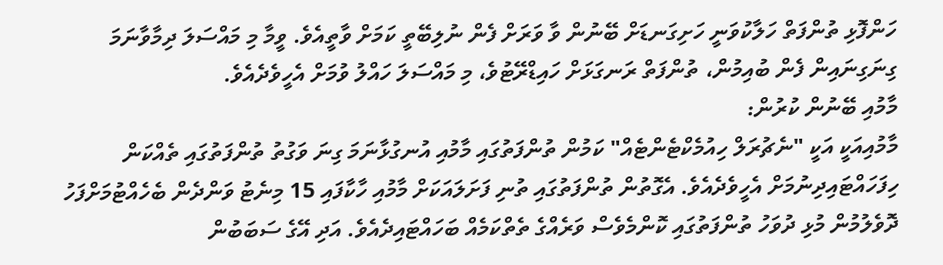ހަންފޮޅި ތުންފަތް ހަލާކުވަނީ ހަށިގަނޑަށް ބޭނުން ވާ ވަރަށް ފެން ނުލިބޭތީ ކަމަށް ވާތީއެވެ. ވީމާ މި މައްސަލަ ދިމާވާނަމަ ގިނަގިނައިން ފެން ބުއިމުން، ތުންފަތް ރަނގަޅަށް ހައިޑްރޭޓުވެ، މި މައްސަލަ ހައްލު ވުމަށް އެހީވެދެއެވެ.
މާމުއި ބޭނުން ކުރުން:
މާމުއިއަކީ އަކީ "ނެޗުރަލް ހިއުމެކްޓެންޓެއް" ކަމުން ތުންފަތުގައި މާމުއި އުނގުޅާނަމަ ގިނަ ވަގުތު ތުންފަތުގައި ތެއްކަން ހިފަހައްޓައިދިނުމަށް އެހީވެދެއެވެ. އެގޮތުން ތުންފަތުގައި ތުނި ފަށަލައަކަށް މާމުއި ހާކާފައި 15 މިނެޓު ވަންދެން ބެހެއްޓުމަށްފަހު ދޮވެލުމުން މުޅި ދުވަހު ތުންފަތުގައި ކޮންމެވެސް ވަރެއްގެ ތެތްކަމެއް ބަހައްޓައިދެއެވެ. އަދި އޭގެ ސަބަބުން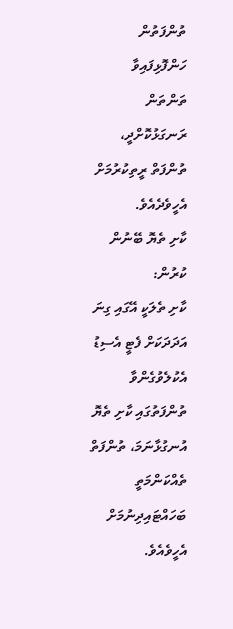ތުންފަތުން ހަންފޮޅިފައިވާ ތަންތަން ރަނގަޅުކޮށްދީ، ތުންފަތް ރީތިކުރުމަށް އެހީވެދެއެވެ.
ކާށި ތެޔޮ ބޭނުން ކުރުން:
ކާށި ތެލަކީ އޭގައި ގިނަ އަދަދަކަށް ފެޓީ އެސިޑު އެކުލެވުގެންވާ ތުންފަތުގައި ކާށި ތެޔޮ އުނގުޅާނަމަ، ތުންފަތް ތެއްކަންމަތީ ބަހައްޓައިދިނުމަށް އެހީވެއެވެ.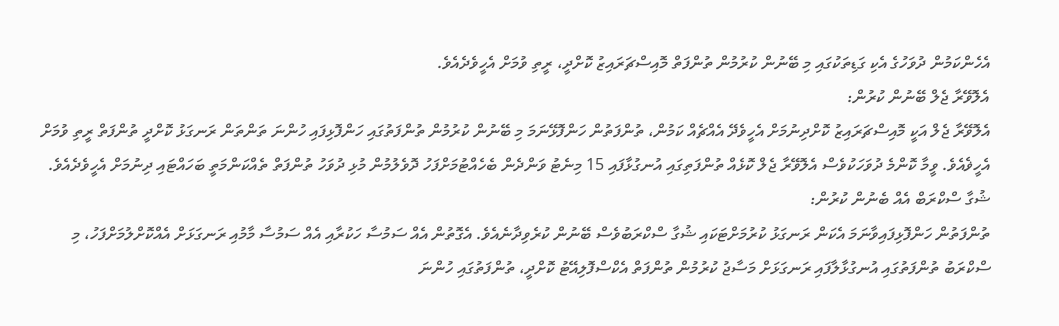އެހެންކަމުން ދުވަހުގެ އެކި ގަޑިތަކުގައި މި ބޭނުން ކުރުމުން ތުންފަތް މޮއިސްޗަރައިޒު ކޮށްދީ، ރީތި ވުމަށް އެހީވެދެއެވެ.
އެލޮވޭރާ ޖެލް ބޭނުން ކުރުން:
އެލޮވޭރާ ޖެލް އަކީ މޮއިސްޗަރައިޒު ކޮށްދިނުމަށް އެހީވެދޭ އެއްޗެއް ކަމުން، ތުންފަތުން ހަންފޮޅޭނަމަ މި ބޭނުން ކުރުމުން ތުންފަތުގައި ހަންފޮޅިފައި ހުންނަ ތަންތަން ރަނގަޅު ކޮށްދީ ތުންފަތް ރީތި ވުމަށް އެހީޥެއެވެ. ވީމާ ކޮންމެ ދުވަހަކުވެސް އެލޮވޭރާ ޖެލް ކޮޅެއް ތުންފަތިގައި އުނގުޅާފައި 15 މިނެޓު ވަންދެން ބެހެއްޓުމަށްފަހު ދޮވެލުމުން މުޅި ދުވަހު ތުންފަތް ތެއްކަންމަތީ ބަހައްޓައި ދިނުމަށް އެހީވެދެއެވެ.
ޝުގާ ސްކްރަބް އެއް ބެނުން ކުރުން:
ތުންފަތުން ހަންފޮޅިފައިވާނަމަ އެކަން ރަނގަޅު ކުރުމަށްޓަކައި ޝުގާ ސްކްރަބުވެސް ބޭނުން ކުރެވިދާނެއެވެ. އެގޮތުން އެއް ސަމުސާ ހަކުރާއި އެއް ސަމުސާ މާމުއި ރަނގަޅަށް އެއްކޮށްލުމަށްފަހު، މި ސްކްރަބު ތުންފަތުގައި އުނގުޅާލާފައި ރަނގަޅަށް މަސާޖު ކުރުމުން ތުންފަތް އެކްސްފޮލިއޭޓު ކޮށްދީ، ތުންފަތުގައި ހުންނަ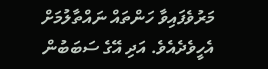މަރުވެފައިވާ ހަންތައް ނައްތާލުމަށް އެހީވެދެއެވެ. އަދި އޭގެ ސަބަބުން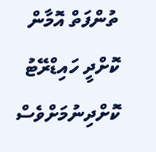ތުންފަތް އޮމާން ކޮށްދީ ހައިޑްރޭޓު ކޮށްދިނުމަށްވެސް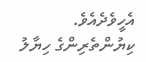އެހީވެދެއެވެ.
ކިޔުންތެރިންގެ ހިޔާލު